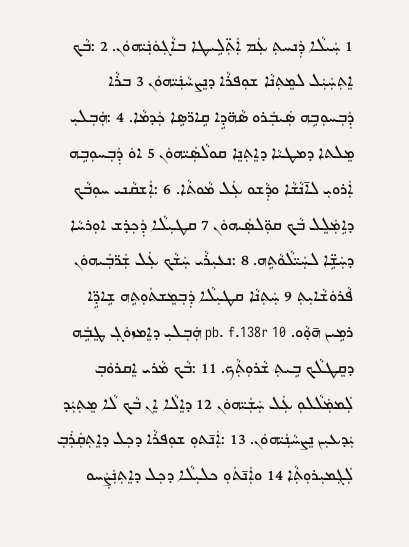1 ܚܲܝܠܵܐ ܕܲܢܚܬܼ ܥܲܡ ܐܲܬܼ̈ܠܹܝܛܐ ܒܐܵܓܼܘܿܢܲܝ̈ܗܘܿܢ. 2 :ܒܵܟ ܐܸܬܼܚܲܝܲܠ ܠܡܸܬܼܢܵܐ ܫܘܼܦܪܵܐ ܕܢܸܨܚܵܢܲܝ̈ܗܘܿܢ 3 ܒܪܵܐ ܕܲܒܼܚܘܼܒܹܗ ܣܲܝܒܲܪܘ ܣܵܗ̈ܕܹܐ ܩܹܐܪ̈ܣܹܐ ܟܲܕܡܵܐ. 4 :ܗܲܒܼܠܝܼ ܡܸܠܬܐ ܕܡܛܝܵܐ ܕܐܸܬܼܢܸܐ ܩܘܠܵܣܲܝ̈ܗܘܿܢ 5 ܐܘܿ ܕܲܒܼܚܘܼܒܹܗ ܐܲܪܘܝܼ ܠܐ̄ܢܵܫܵܐ ܘܕܼܵܫܘ ܥܲܠ ܡܵܘܬܵܐ. 6 :ܐܲܫܩܵܢܝ ܚܘܼܒܵܟ ܕܐܹܡܲܠܸܠ ܒܵܟ ܩܘܼ̈ܠܣܲܝܗܘܿܢ 7 ܩܛܝܼܠܵܐ ܕܲܟܼܪ̣ܫ ܐܘܼܪܚܵܐ ܕܚܲܫܹ̈ܐ ܠܚܲܝ̈ܠܵܘܵܬܹܗ. 8 :ܢܥܝܼܪܵܝ ܚܲܫܵܟ ܥܲܠ ܫܲܪ̈ܒܲܝܗܘܿܢ ܦܵܪܘܿܫܵܐܝܼܬܼ 9 ܚܲܬܼܢܵܐ ܩܛܝܼܠܵܐ ܕܲܒܼܡܸܫܬܿܘܼܬܹܗ ܫܹܐܕܹ̈ܐ ܪܡܹܝܢ ܗ̄ܘ̣ܵܘ. pb. f.138r 10 ܗܲܒܼܠܝܼ ܕܐܸܡܙܘܿܓܼ ܛܸܒܹܿܗ ܕܩܸܛܠܵܟ ܒܹܝܬܼ ܫܵܪܘܼܬܼܵܟ. 11 :ܒܵܟ ܡܵܪܝ ܐܸܩܪܘܿܒܼ ܠܲܡܡܲܠܵܠܘܼ ܥܲܠ ܚܲܫܲܝ̈ܗܘܿܢ 12 ܕܐܸܠܵܐ ܐܸܢ ܒܵܟ ܠܵܐ ܡܸܬܼܝܲܕ ܝܲܕܥܝܼܢ ܢܸܨܚܵܢܲܝ̈ܗܘܿܢ. 13 :ܐܲܢ̄ܬܘܼ ܫܘܼܦܪܵܐ ܕܟܼܠ ܕܐܸܬܼܩܲܪܲܒܼ ܠܲܓܼܡܝܼܪܘܼܬܼܵܐ 14 ܘܐܲܢ̄ܬܿܘܼ ܟܠܝܼܠܵܐ ܕܟܼܠ ܕܐܸܬܼܢܲܨܲܚܘ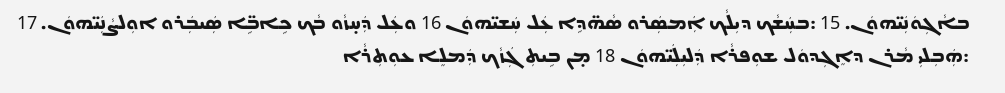ܒܐܵܓܼܘܿܢܲܝ̈ܗܘܿܢ. 15 :ܒܚܲܫܵܟ ܕܝܼܠܵܟ ܐܲܡܣܲܪܘ ܣܵܗ̈ܕܹܐ ܥܲܠ ܚܲܫܝ̈ܗܘܿܢ 16 ܘܥܲܠ ܕܲܚ̣ܙܵܘ ܒܵܟ ܟܹܐܒܹ̈ܐ ܣܲܝܒܲܪܘ ܐܘܼܠܨܵܢܲܝ̈ܗܘܿܢ. 17 :ܗܲܒܼܠܝܼ ܡܵܪܢ ܕܐܸܓܼܕܘܿܠ ܫܘܼܦܪܵܐ ܕܲܠܝܼܠܲܝ̈ܗܘܿܢ 18 ܡ̣ܢ ܒܹܝܬܼ ܓܲܙܵܟ ܕܲܡܠܸܐ ܥܘܼܬܼܪܵܐ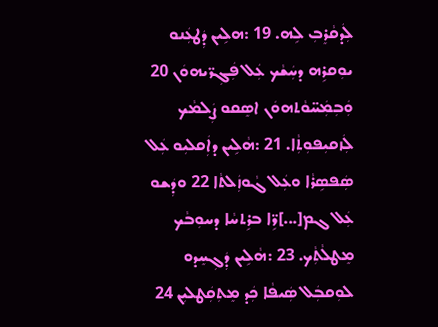ܠܲܕܩܵܪܸܒܼ ܠܹܗ. 19 :ܗܠܹܝܢ ܕܲܛܥܲܢܘ ܝܘܼܩܪܹܗ ܕܚܲܫܵܟ ܥܲܠ ܦܲܓܼܪ̈ܝܗܘܿܢ 20 ܘܲܒܼܡܲܚ̈ܘܵܬܗܘܿܢ ܐܣܸܩܘ ܨܲܠܡܵܟ ܠܲܙܩܝܼܦܘܼܬܼܵܐ. 21 :ܗܵܠܹܝܢ ܕܐܲܩܠܝܼܘ ܥܲܠ ܣܲܦܣܹܪܵܐ ܘܥܲܠ ܓܵܘܙܲܠܬܵܐ 22 ܘܕܲܫܘ ܥܲܠ ܓܡ[...]ܪܹ̈ܐ ܒܪܹܬܚܵܐ ܕܚܘܼܒܵܟ ܡܸܛܠܵܬܼܵܟ. 23 :ܗܵܠܹܝܢ ܕܲܓܼܚܸܕܘ ܠܘܼܩܒܲܠ ܣܲܝܦܵܐ ܟܲܕ ܡܸܬܼܩܲܛܠܝܼܢ 24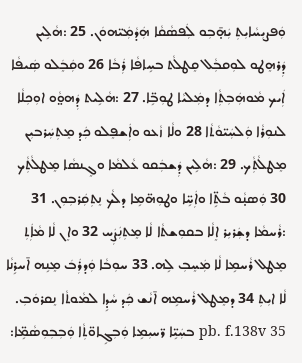ܘܲܦܨܝܼܚܵܐܝܼܬܼ ܝܲܗ̣̄ܒܼܘ ܠܲܦܣܵܩܵܐ ܗܲܕܵܡܲܝ̈ܗܘܿܢ. 25 :ܗܵܠܹܝܢ ܕܲܪܗܸܛܘ ܠܘܼܩܒܼܵܠ ܩܸܛܠܵܬ ܒܚܹܐܦܵܐ ܪܲܒܵܐ 26 ܘܩܲܒܸܿܠܘ ܣܲܝܦܵܐ ܐܲܝܟ ܡܵܘܗܲܒܼܬܼܵܐ ܕܡܲܠܝܵܐ ܛܘܼܒܹ̈ܐ. 27 :ܗܵܠܹܝܬ ܕܲܗܘ̤ܵܘ ܐܘܼܟܼܠܵܐ ܠܢܘܼܪܵܐ ܘܲܠܚܲܝ̈ܘܵܬܵܐ 28 ܘܠܵܐ ܙܵܥܘ ܘܐܲܫܦܸܠܘ ܟܲܕ ܡܸܬܼܚܲܪܒܝܼܢ ܡܸܛܠܵܬܼܵܟ. 29 :ܗܵܠܹܝܢ ܕܲܫܒܲܩܘ ܥܵܠܡܵܐ ܘܓܸܢܣܵܐ ܡܸܛܠܵܬܼܵܟ 30 ܘܲܣܢ̣ܵܘ ܒܵܬܹ̈ܐ ܘܐܲܚܹ̈ܐ ܘܛܘܼܗ̈ܡܹܐ ܕܠܵܟ ܢܸܬܼܩܲܪܒܼܘܼܢ. 31 :ܪܵܚܡܵܐ ܕܫܲܪܝܼܪ ܐܸܠܵܐ ܒܩܘܼܫܬܵܐ ܠܵܐ ܡܸܬܼܢܲܨܲܚ 32 ܘܐܸܢ ܠܵܐ ܡܵܐܲܬܼ ܡܸܛܠ ܪܵܚܡܹܐ ܠܵܐ ܡܲܚܸܒܼ ܠܹܗ. 33 ܚܘܼܒܵܐ ܘܲܕܪܲܒܿ ܡܸܢܹܗ ܐ̄ܚܪܹܢܵܐ ܠܵܐ ܐܝܼܬܼ 34 ܕܡܸܛܠ ܪܵܚܡܹܗ ܐ̄ܢܵܫ ܟܲܕ ܚܵܕܹܐ ܠܡܵܘܬܵܐ ܢܸܩܪܘܿܒܼ. pb. f.138v 35 ܒܚܲܝܹ̈ܐ ܪ̈ܚܝܼܡܹܐ ܘܲܒܼܓܹܐܘ̈ܬܼܵܐ ܘܲܒܼܒܼܘܼܣܵܡܹ̈ܐ: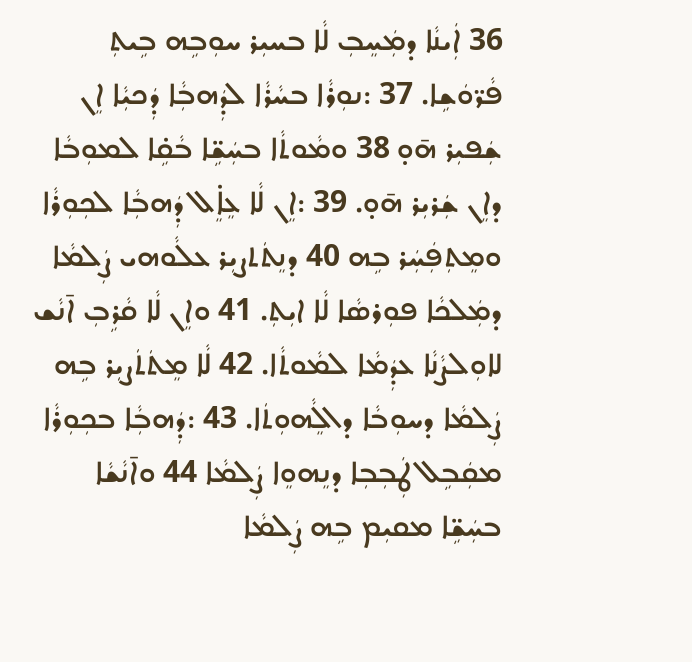36 ܐܲܝܢܵܐ ܕܡܲܚܸܒܼ ܠܵܐ ܒܚܝܼܪ ܚܘܼܒܹܗ ܒܹܝܬܼ ܦܵܪ̈ܘܿܫܹܐ. 37 :ܢܘܼܪܵܐ ܒܚܵܪܵܐ ܠܕܲܗܒܼܵܐ ܕܲܟܝܼܵܐ ܐܸܢ ܫܲܦܝܼܪ ܗ̄ܘ̣ 38 ܘܡܵܘܬܵܐ ܒܚܲܫܹ̈ܐ ܒܵܩܹ̇ܐ ܠܡܘܼܒܵܐ ܕܐܸܢ ܫܲܪܝܼܪ ܗ̄ܘ̣. 39 :ܐܸܢ ܠܵܐ ܥܸܐܸ̇ܠ ܕܲܗܒܼܵܐ ܠܟܼܘܼܪܵܐ ܘܡܸܬܼܦܲܚܲܪ ܒܹܗ 40 ܕܢܸܬܿܬܨܝܼܪ ܥܠܵܘܗܝ ܨܲܠܡܵܐ ܕܡܲܠܟܵܐ ܦܘܼܪܣܵܐ ܠܵܐ ܐܝܼܬܼ. 41 ܘܐܸܢ ܠܵܐ ܩܵܪܹܒܼ ܐ̄ܢܵܫ ܠܐܘܼܠܨܵܢܵܐ ܥܕܲܡܵܐ ܠܡܵܘܬܵܐ. 42 ܠܵܐ ܡܸܬܿܬܿܨܝܼܪ ܒܹܗ ܨܲܠܡܵܐ ܕܚܘܼܒܵܐ ܕܐܠܸܵܗܘܼܬܿܐ. 43 :ܕܲܗܒܼܵܐ ܒܟܼܘܼܪܵܐ ܡܩܲܒܹܠ ܛܲܒܼܒܼܐ ܕܢܸܗܘܸܐ ܨܲܠܡܵܐ 44 ܘܐ̄ܢܵܫܵܐ ܒܚܲܫܹ̈ܐ ܡܩܝܼܡ ܒܹܗ ܨܲܠܡܵܐ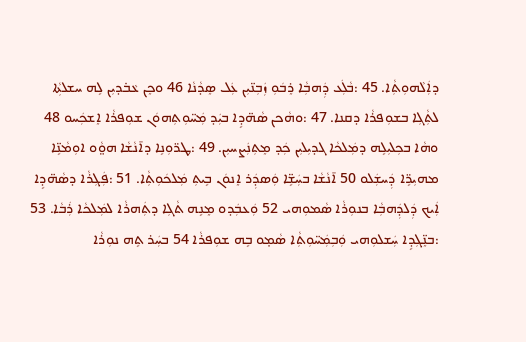ܕܐܲܠܵܗܘܼܬܼܵܐ. 45 :ܒܵܠܲܥ ܕܲܗܒܼܵܐ ܪܸܒܿܘܼ ܙܲܒܼܢ̈ܝܼܢ ܥܲܠ ܣܸܕܵܢܵܐ 46 ܘܟܸܢ ܥܵܒ̇ܕܝܼܢ ܠܹܗ ܚܫܠܬܼܵܐ ܠܬܼܵܓܼܐ ܒܫܘܼܦܪܵܐ ܕܩܢܐ. 47 :ܘܗܵܟܢ ܣܵܗ̈ܕܹܐ ܒܝܲܕ ܡܲܚ̈ܘܼܬܼܗܘܿܢ ܫܘܼܦܪܵܐ ܐܸܫܟܲܚܘ 48 ܘܗܵܐ ܒܟܼܠܝܼܠܹܗ ܕܡܲܠܟܵܐ ܓܕܝܼܠܝܼܢ ܟܲܕ ܡܸܬܼܢܲܨܚܝܼܢ. 49 :ܛܪ̈ܘܼܢܹܐ ܕܐ̄ܢܵܫܵܐ ܗܘ̤ܵܘ ܐܘܼܡܵܢܹ̈ܐ ܡܗܝܼܪܹ̈ܐ ܕܲܚܫܲܠܘ 50 ܐ̄ܢܵܫܵܐ ܒܚܲܫܹ̈ܐ ܘܲܣܕܲܪ ܐܸܢܘܿܢ ܒܹܝܬܼ ܡܲܠܟܿܘܼܬܼܵܐ. 51 :ܦܲܓܼܪܵܐ ܕܣܵܗ̈ܕܹܐ ܐܲܝܟ ܕܲܠܕܲܗܒܼܵܐ ܒܢܘܼܪܵܐ ܣܵܡܘܼܗܝ 52 ܘܲܥܒܲܕܘ ܡܸܢܹܗ ܬܵܓܼܐ ܕܬܲܗܪܵܐ ܠܡܲܠܟܵܐ ܪܲܒܵܐ. 53 :ܒܢܸ̈ܓܼܕܹܐ ܚܲܫܠܘܼܗܝ ܘܲܒܼܡܲܚ̈ܘܼܬܼܵܐ ܣܵܡ̣ܘ ܒܹܗ ܫܘܼܦܪܵܐ 54 ܒܚܲܪ ܬܹܗ ܢܘܼܪܵܐ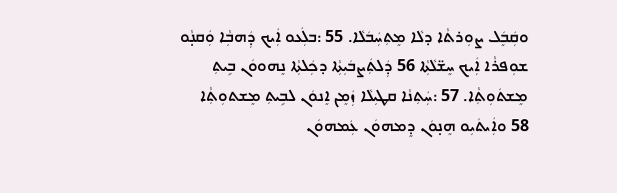ܘܩܲܒܸܿܠ ܨܘܼܪܬܵܐ ܕܠܵܐ ܡܸܬܼܚܲܒܿܠܵܐ. 55 :ܒܠܲܥܘ ܐܲܝܟ ܕܲܗܒܼܵܐ ܘܲܩܢ̣ܵܘ ܫܘܼܦܪܵܐ ܐܲܝܟ ܚܸܫ̈ܠܵܬܼܵܐ 56 ܕܲܠܬܲܨܒܿܝܼܬܼܵܐ ܕܟܲܠܬܼܵܐ ܢܸܗܘܘܿܢ ܒܹܝܬܼ ܡܸܫܬܿܘܼܬܼܵܐ. 57 :ܚܲܬܼܢܵܐ ܩܛܝܼܠܵܐ ܙܲܡܸܢ ܐܸܢܘܿܢ ܠܒܹܝܬܼ ܡܸܫܬܘܼܬܼܵܐ 58 ܘܐܲܝܬܿܝܼܘ ܗܸܢ̣ܘܿܢ ܕܸܡܗܘܿܢ ܥܲܡܗܘܿܢ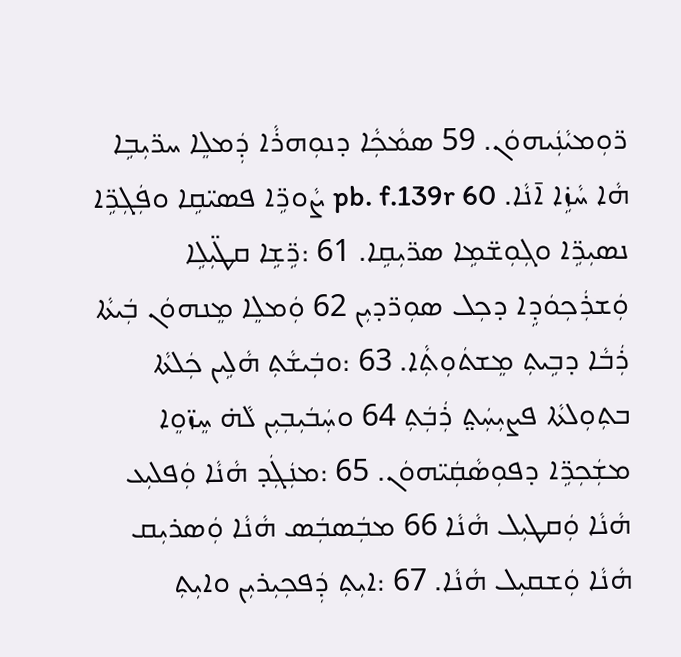ܪ̈ܘܼܡܝܵܢܲܝܗܘܿܢ. 59 ܣܡܵܟܼܵܐ ܕܢܘܼܗܪܵܐ ܕܲܡܠܸܐ ܚܪ̈ܝܼܒܹܐ ܗܵܐ ܚܵܙܹ̇ܐ ܐ̄ܢܵܐ. pb. f.139r 60 ܨܵܘܪܹ̈ܐ ܦܣܝ̈ܩܹܐ ܘܦܲܓܼܪܹ̈ܐ ܢܣܝܼܪܹ̈ܐ ܘܓܼܘܼܫ̈ܡܹܐ ܣܪ̈ܝܼܩܹܐ. 61 :ܪܹ̈ܫܹܐ ܩܛ̈ܝܼܠܹܐ ܘܲܫܪܲܟܼܘܿܕܹܐ ܕܟܼܠ ܣܘܼܪ̈ܕܝܼܢ 62 ܘܲܡܠܸܐ ܡܸܢܗܘܿܢ ܒܲܝܬܵܐ ܪܲܒܵܐ ܕܒܹܝܬܼ ܡܸܫܬܿܘܼܬܼܵܐ. 63 :ܘܒܲܝܫܵܬܼ ܗܵܠܹܝܢ ܟܲܠܬܵܐ ܒܬܼܘܼܠܬܵܐ ܦܨܝܼܚܲܬ̤ ܪܲܒܲܬܼ 64 ܘܚܲܒܿܝܼܒܼܝܼܢ ܠܵܗ̇ ܚܸܙ̈ܘܸܐ ܡܫܲܟܼܪܹ̈ܐ ܕܦܘܼܣܵܩܲܝ̈ܗܘܿܢ. 65 :ܡܢܲܓܲܕ ܗܵܢܵܐ ܘܲܦܠܝܼܥ ܗܵܢܵܐ ܘܲܩܛܝܼܠ ܗܵܢܵܐ 66 ܡܒܲܣܒܲܣ ܗܵܢܵܐ ܘܲܣܪܝܼܩ ܗܵܢܵܐ ܘܲܫܩܝܼܠ ܗܵܢܵܐ. 67 :ܐܝܼܬܼ ܕܲܦܟܼܝܼܪܝܼܢ ܘܐܝܼܬܼ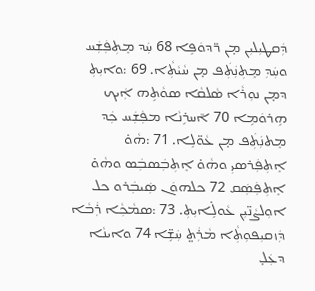ܕܲܩܛܝܼܠܝܼܢ ܡ̣ܢ ܪ̈ܕܘܿܦܹܐ 68 ܚܲܕ ܡܸܬܼܦܲܫܲܚ ܘܚܲܕܼ ܡܸܬܼܢܲܬܲܦ ܡ̣ܢ ܚܵܝܵܬܼܵܐ. 69 :ܘܐܝܼܬܼ ܕܡ̣ܢ ܢܘܼܪܵܐ ܣܵܠܩܵܐ ܣܘܵܬܹܗ ܐܲܝܟ ܗܹܪܘܿܡܹܐ 70 ܐ̄ܚܪܹܢܵܐ ܡܦܲܫܲܚ ܟܲܕ ܡܸܬܢܲܬܲܦ ܡ̣ܢ ܥܵܘ̈ܠܹܐ. 71 :ܗܵܘ̇ ܐܸܬܼܦܲܪܣܝܼ ܘܗܵܘ̇ ܐܸܬܼܒܲܣܒܲܣ ܘܗܵܘ̇ ܐܸܬܼܦܲܣܲܩ 72 ܟܠܗܘܿܢ ܣܲܝܒܲܪܘ ܟܠ ܐܘܼܠܨܵܢ̈ܝܼܢ ܥܵܘܠܹ̇ܐܝܼܬܼ. 73 :ܣܡܵܟܼܵܐ ܪܲܒܵܐ ܕܲܙܩܝܼܦܘܼܬܼܵܐ ܡܵܪܲܬ̤ ܚܲܫܹ̈ܐ 74 ܘܐܝܢܵܐ ܕܥܲܠ̣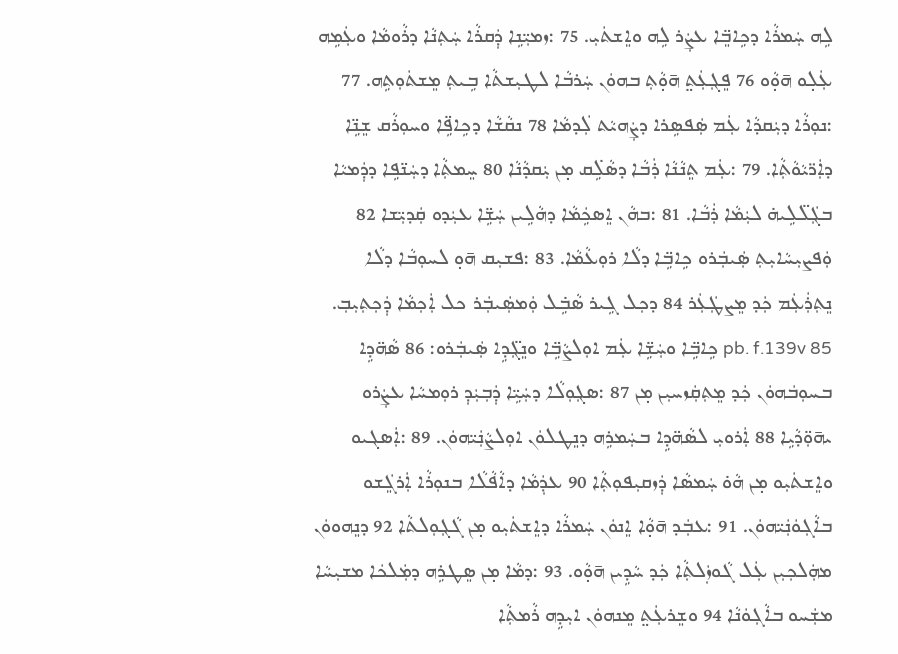ܠܹܗ ܚܲܡܪܵܐ ܕܟܹܐܒܸ̈ܐ ܥܨܲܪ ܠܹܗ ܘܐܸܫܬܿܝܼ. 75 :ܙܡܝܼ̈ܢܹܐ ܕܲܩܪܵܐ ܚܲܬܼܢܵܐ ܕܪܵܘܡܵܐ ܘܥܲܡܹܗ ܥܲܠ̣ܘ ܗ̄ܘ̣ܵܘ 76 ܦܸܓܼܥܲܬ̤ ܗ̄ܘ̣ܵܬܼ ܒܗܘܿܢ ܚܲܪܒܵܐ ܠܛܝܼܫܬܵܐ ܒܹܝܬܼ ܡܸܫܬܿܘܼܬܹܗ. 77 :ܢܘܼܪܵܐ ܕܝܲܩܕܵܐ ܥܲܡ ܣܲܦܣܹܪܐ ܕܨܲܗܝܵܬ ܠܲܕܡܵܐ 78 ܢܩܵܫܵܐ ܕܟܹܐܦܹ̈ܐ ܘܚܘܼܪܵܩ ܫܸܢܹ̈ܐ ܕܐܲܪ̈ܝܵܘܵܬܼܵܐ. 79 :ܥܲܡ ܬܸܢܵܢܵܐ ܪܲܒܵܐ ܕܣܵܠܹ̇ܩ ܡ̣ܢ ܝܲܩܕܵܢܵܐ 80 ܚܸܡܬܼܵܐ ܕܚܲܢ̈ܦܹܐ ܕܕܲܡܝܵܐ ܒܓܲܠ̈ܠܹܝܗ̇ ܠܝܲܡܵܐ ܪܲܒܵܐ. 81 :ܒܗܵܢ ܐܸܣܟܹܿܡܵܐ ܕܗܵܠܹܝܢ ܚܲܫܹ̈ܐ ܥܝܲܕܘ ܩܲܕܝܼ̈ܫܐ 82 ܘܲܦܨܝܼܚܵܐܝܼܬܼ ܣܲܝܒܲܪܘ ܟܹܐܒܹ̈ܐ ܕܠܵܐ ܪܘܼܥܵܡܵܐ. 83 :ܦܫܝܼܩ ܗ̄ܘ̣ ܠܚܘܼܒܵܐ ܕܠܵܐ ܢܸܬܼܪܲܥܲܡ ܟܲܕ ܡܸܨܛܲܥܲܪ 84 ܕܟܼܠ ܓܹܝܪ ܣܵܒܹ̇ܠ ܘܲܡܣܲܝܒܲܪ ܟܠ ܐܲܟܼܡܵܐ ܕܲܟܼܬܼܝܼܒܼ. pb. f.139v 85 ܟܹܐܒܹ̈ܐ ܘܚܲܫܹ̈ܐ ܥܲܡ ܐܘܼܠܨܵܒܹ̈ܐ ܘܢܸܓܼ̈ܕܹܐ ܣܲܝܒܲܪܘ: 86 ܣܵܗ̈ܕܹܐ ܒܚܘܼܒܿܗܘܿܢ ܟܲܕ ܡܸܬܼܩܲܙܚܝܼܢ ܡ̣ܢ 87 :ܣܓܼܘܼܠܵܐ ܕܚܲܝܹ̈ܐ ܕܲܒܼܝܲܕܼ ܪܘܼܡܚܵܐ ܥܨܲܪܘ ܝܗ̄ܘܼ̈ܕܵܝܹܐ 88 ܐܲܪܘܝܼ ܠܣܵܗ̈ܕܹܐ ܒܚܲܡܪܹܗ ܕܢܸܛܠܘܿܢ ܐܘܼܠܨܵܢܲܝ̈ܗܘܿܢ. 89 :ܐܲܣܓܝܘ ܘܐܸܫܬܿܝܼܘ ܡ̣ܢ ܗܵܘ̇ ܚܲܡܣܵܐ ܕܲܙܩܝܼܦܘܼܬܼܵܐ 90 ܥܕܲܡܵܐ ܕܐܵܦܵܠܵܐ ܒܢܘܼܪܵܐ ܐܲܪܓܸܿܫܘ ܒܐܵܓܼܘܿܢܲܝ̈ܗܘܿܢ. 91 :ܥܒܲܕ ܗ̄ܘ̣ܵܐ ܐܸܢܘܿܢ ܚܲܡܪܵܐ ܕܐܸܫܬܿܝܼܘ ܡ̣ܢ ܓܵܓܼܘܼܠܬܵܐ 92 ܕܢܸܗܘܘܿܢ ܡܗܲܠܟܼܝܼܢ ܥܲܠ ܓܵܘܙܲܠܬܼܵܐ ܟܲܕ ܚܵܕܹܝܢ ܗ̄ܘ̣ܵܘ. 93 :ܕܡܵܐ ܡ̣ܢ ܣܸܛܪܹܗ ܕܡܲܠܟܿܐ ܡܫܝܼܚܵܐ ܡܫܲܚܘ ܒܐܵܓܼܘܿܢܵܐ 94 ܘܫܸܪܥܲܬ̤ ܡܸܢܗܘܿܢ ܐܝܼܕܹܗ ܪܵܡܬܼܵܐ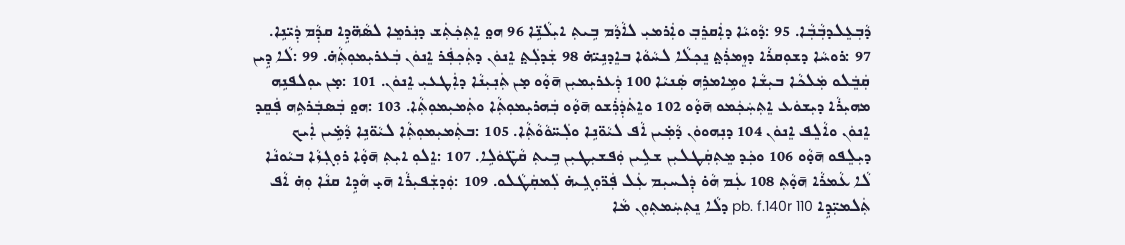ܕܵܒܼܥܸܠܕܒܼܵܒܼܵܐ. 95 :ܕܵܘܝܵܐ ܕܐܲܩܪܸܒܼ ܘܐܲܪܡܝܼ ܠܐܵܕܵܡ ܒܹܝܬܼ ܐܝܼܠܵܢܹ̈ܐ 96 ܗܘ̤ ܐܸܬܼܟܲܬܲܫ ܕܢܲܪܡܸܐ ܠܣܵܗ̈ܕܹܐ ܩܕܼܵܡ ܕܲܝ̈ܢܹܐ. 97 :ܪܘܚܵܐ ܕܫܘܼܩܪܵܐ ܕܙܸܡܪܲܬ̤ ܢܸܟܼܠܵܐ ܠܚܵܘܵܐ ܒܐܸܕܢܹܝ̈ܗ̇ 98 ܫܲܕܠܲܬ̤ ܐܸܢܘܿܢ ܕܬܲܟܼܦܲܪ ܐܸܢܘܿܢ ܒܲܥܪܝܼܡܘܼܬܼܵܗ̇. 99 :ܠܵܐ ܕܹܝܢ ܩܲܒܸܿܠܘ ܡܲܠܟܵܐ ܒܝܼܫܵܐ ܘܡܹܐܡܪܹܗ ܣܲܢܝܵܐ 100 ܕܲܥܪܝܼܡܝܼܢ ܗ̄ܘ̣ܵܘ ܡ̣ܢ ܬܲܢܼܝܼܢܵܐ ܕܐܲܛܥܝܼ ܐܸܢܘܿܢ. 101 :ܡ̣ܢ ܝܘܼܠܦܢܹܗ ܡܗܝܼܪܵܐ ܕܝܼܫܘܿܥ ܐܸܬܼܚܲܟܲܡܘ ܗ̄ܘ̣ܵܘ 102 ܘܐܸܬܿܕܲܪܲܫܘ ܗ̄ܘ̣ܵܘ ܒܲܗܪܝܼܡܘܼܬܼܵܐ ܘܬܲܡܝܼܡܘܼܬܼܵܐ. 103 :ܗܘ̤ ܒܲܣܒܲܪܬܹܗ ܦܲܩܸܕ ܐܸܢܘܿܢ ܘܐܵܠܸܦ ܐܸܢܘܿܢ 104 ܕܢܼܗܘܘܿܢ ܕܵܡܼ̇ܝܢ ܐܵܦ ܠܝܵܘ̈ܢܹܐ ܘܠܲܚ̈ܘܵܘܵܬܼܵܐ. 105 :ܒܬܲܡܝܼܡܘܼܬܼܵܐ ܠܝܵܘ̈ܢܹܐ ܕܵܡܹ̇ܝܢ ܐܲܝܟ ܕܝܼܠܸܦܘ ܗ̄ܘ̣ܵܘ 106 ܘܟܲܕ ܡܸܬܼܩܲܛܠܝܼܢ ܫܠܹܝܢ ܘܲܦܫܝܼܛܝܼܢ ܒܹܝܬܼ ܩܵܛ̈ܘܿܠܹܐ. 107 :ܐܸܠܘܼ ܐܝܼܬܼ ܗ̄ܘ̣ܵܐ ܪܘܼܓܼܙܵܐ ܒܝܵܘܢܵܐ ܠܵܐ ܥܵܡܪܵܐ ܗ̄ܘ̣ܵܬܼ 108 ܥܲܡ ܗܵܘ̇ ܕܲܠܚܝܼܡ ܥܲܠ ܦܲܪ̈ܘܼܓܹܝܗ̇ ܠܲܡܩܲܛܵܠܘ. 109 :ܘܲܕܫܲܦܝܼܪܵܐ ܗ̄ܝ̣ ܗܵܕܹܐ ܩܢܵܐ ܘܼܗ̇ ܐܵܦ ܬܲܠܡܝܼ̈ܕܹܐ pb. f.140r 110 ܕܠܵܐ ܢܸܬܼܚܲܡܬܼܘܼܢ ܡܵܐ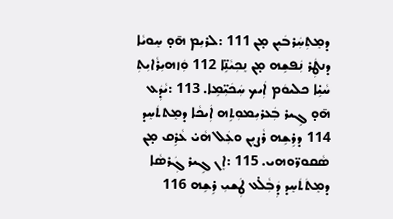ܕܡܸܬܼܚܲܪܒܿܝܼܢ ܡ̣ܢ 111 :ܠܪܝܼܡ ܗ̄ܘ̣ ܚܸܘܝܵܐ ܕܢܛܲܪ ܢܲܦܫܹܗ ܡ̣ܢ ܢܸܟܼܝܵܢܹ̈ܐ 112 ܘܲܙܗܝܼܪܵܐܝܼܬܼ ܚܵܝܹ̇ܐ ܟܠܝܘܿܡ ܐܲܝܟ ܚܲܟܿܝܼ̈ܡܹܐ. 113 :ܝܵܕܲܥ ܗ̄ܘ̣ ܓܹܝܪ ܒܲܥܪܝܼܡܘܼܬܹܗ ܐܲܝܟܵܐ ܕܡܸܬܬܿܚܸܕ 114 ܕܪܹܫܹܗ ܪܵܨܝܼܢ ܘܥܲܠ ܗܵܝ̇ ܥܵܪܹܩ ܡ̣ܢ ܣܵܩܘܪ̈ܘܗܝ. 115 :ܐܸܢ ܓܹܝܪ ܓܲܪܣܵܐ ܕܡܸܬܿܬܿܚܸܕ ܕܲܒܼܵܠ̇ܥ ܛܲܫܝܼ ܪܹܫܹܗ 116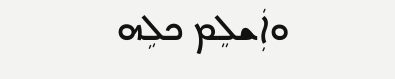ܘܐܲܫܠܸܡ ܟܠܹܗ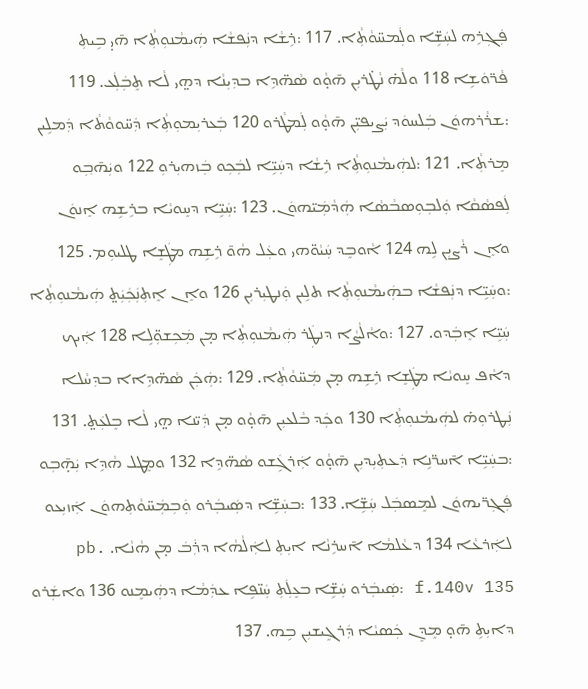ܦܲܓܼܪܹܗ ܠܚܲܫܹ̈ܐ ܘܠܲܡܚ̈ܘܵܬܼܵܐ. 117 :ܪܹܫܵܐ ܕܢܲܦܫܵܐ ܗܲܝܡܵܢܘܼܬܼܵܐ ܗ̄ܝ̣ ܒܹܝܬܼ ܦܵܪ̈ܘܿܫܹܐ 118 ܘܠܵܗ̇ ܢܵܛ̇ܪܝܼܢ ܗ̄ܘ̣ܵܘ ܣܵܗ̈ܕܹܐ ܒܕܼܝܼܢܵܐ ܕܗ̤ܝ ܠܵܐ ܬܸܒܲܠܲܥ. 119 :ܫܪܵܪܗܘܿܢ ܒܲܠܚܘܿܕ ܝܲܨܝܦܝܼ̈ܢ ܗ̄ܘ̣ܵܘ ܠܲܡܛܵܪܘ 120 ܒܲܥܪܝܼܡܘܼܬܼܵܐ ܕܲܚ̈ܘܘܵܬܵܐ ܕܲܡܠܹܝܢ ܡܸܪܬܼܵܐ. 121 :ܠܗܲܝܡܵܢܘܼܬܼܵܐ ܪܹܫܵܐ ܕܚܲܝܹ̈ܐ ܠܒܲܟܼܘ ܒܲܙܗܝܼܪܘܼ 122 ܘܝܲܗ̄ܒܼ݂ܘ ܠܲܦܣܵܩܵܐ ܘܲܠܒܼܘܼܣܒܵܣܵܐ ܗܲܕܵܡܲܝ̈ܗܘܿܢ. 123 :ܚܲܝܹ̈ܐ ܕܚܸܘܝܵܐ ܒܪܹܫܹܗ ܐܸܢܘܿܢ ܘܐܸܢ ܪܵܨܝܼܢ ܠܹܗ 124 ܐܵܘܒܸܕ ܚܲܝܵܘ̈ܗܝ ܘܥܲܠ ܗܵܘ̄ ܪܹܫܹܗ ܡܛܲܫܸܐ ܛܠܝܘܼܡ. 125 :ܘܚܲܝܹ̈ܐ ܕܢܲܦܫܵܐ ܒܗܲܝܡܵܢܘܼܬܼܵܐ ܬܠܹܝܢ ܘܲܢܛܝܼܪܝܼܢ 126 ܘܐܸܢ ܐܸܬܼܢܲܟܲܝܲܬ̤ ܗܲܝܡܵܢܘܼܬܼܵܐ ܚܲܝܹ̈ܐ ܐܸܒܲܕܘ. 127 :ܘܐܵܠܵܨܵܐ ܕܢܛܲܪ ܗܲܝܡܵܢܘܼܬܼܵܐ ܡ̣ܢ ܡܲܟܼܫܘܼ̈ܠܹܐ 128 ܐܲܝܟ ܕܐܵܦ ܚܸܘܝܵܐ ܡܛܲܫܸܐ ܪܹܫܹܗ ܡ̣ܢ ܡܲܚ̈ܘܵܬܼܵܐ. 129 :ܗܲܟܲܢ ܣܵܗ̈ܕܹܐܐ ܒܕܼܚܵܠܐ ܢܲܛܪܘܼܗ̇ ܠܗܲܝܡܵܢܘܼܬܼܵܐ 130 ܘܟܲܕ ܒܵܠܥܝܼܢ ܗ̄ܘ̣ܵܘ ܡ̣ܢ ܕܲܝ̈ܢܐ ܗ̤ܝ ܠܵܐ ܒܸܠܥܲܬ̤. 131 :ܒܚܲܝܹ̈ܐ ܐ̄ܚܪ̈ܢܹܐ ܕܲܥܬܼܝܼܕܝܼܢ ܗ̄ܘ̣ܵܘ ܐܲܪܓܹܿܫܘ ܣܵܗ̈ܕܹܐ 132 ܘܡܸܛܠ ܗܵܕܹܐ ܝܲܗ̣̄ܒܼܘ ܦܲܓܼܪ̈ܝܗܘܿܢ ܠܡܸܣܒܲܠ ܚܲܫܹ̈ܐ. 133 :ܒܚܲܫܹ̈ܐ ܕܣܲܝܒܲܪܘ ܘܲܒܼܡܲܚ̈ܘܵܬܼܗܘܿܢ ܐܲܙܝܼܥܘ ܠܐܲܪܥܵܐ 134 ܕܥܵܠܡܵܐ ܐ̄ܚܪܹܢܵܐ ܐܝܼܬܼ ܠܐܲܠܵܗܵܐ ܕܪܲܒܿ ܡ̣ܢ ܗܵܢܵܐ. pb. f.140v 135 :ܣܲܝܒܲܪܘ ܚܲܫܹ̈ܐ ܒܥܸܠܲܬܼ ܚܲܢ̈ܦܹܐ ܥܕܲܡܵܐ ܕܗܲܝܡܸܢܘ 136 ܘܐܫܲܪܘ ܕܐܝܼܬܹ ܗ̄ܘ̣ ܡܸܕܸܢ ܟܲܣܝܵܐ ܕܲܪܓܸܝܫܝܼܢ ܒܹܗ. 137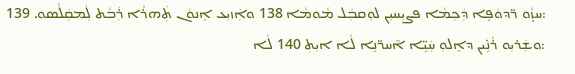:ܚܙ̣ܵܘ ܪ̈ܕܘܿܦܹܐ ܕܲܟܼܡܵܐ ܦܨܝܼܚܝܼܢ ܠܘܼܩܒܲܠ ܡܵܘܡܵܐ 138 ܘܐܲܙܝܼܥ ܐܸܢܘܿܢ ܬܲܗܪܵܐ ܪܲܒܵܬ ܠܲܡܩܲܠܵܣܘ. 139 :ܘܫܲܪܝܼܘ ܪܵܢܹ̇ܝܢ ܕܐܸܠܘܼ ܚܲܝܹ̈ܐ ܐ̄ܚܪ̈ܢܹܐ ܠܵܐ ܐܝܼܬܼ 140 ܠܵܐ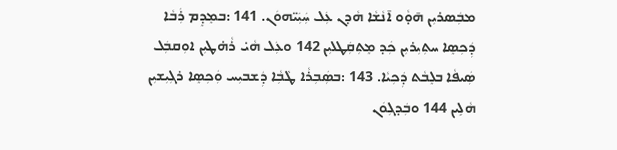ܡܒܲܣܪܝܼܢ ܗ̄ܘ̣ܵܘ ܐ̄ܢܵܫܵܐ ܗܵܕܢ ܥܲܠ ܚܲܝܲܝ̈ܗܘܿܢ. 141 :ܒܡܸܕܸܡ ܪܲܒܵܐ ܕܲܟܼܣܸܐ ܚܬܼܝܼܪܝܼܢ ܟܲܕ ܡܸܬܼܩܲܛܠܝܼܢ 142 ܘܥܲܠ ܗܵܝ̇ ܪܵܗ̇ܛܝܼܢ ܐܘܼܩܒܲܠ ܣܲܝܦܵܐ ܒܠܸܒܵܬ ܕܲܟܼܝܵܐ. 143 :ܒܣܲܒܼܪܵܐ ܛܵܒܼܵܐ ܕܲܫܒܝܼܚ ܘܲܟܼܣܸܐ ܪܓܼܝܼܫܝܼܢ ܗܵܠܹܝܢ 144 ܘܒܲܕܓܼܘܿܢ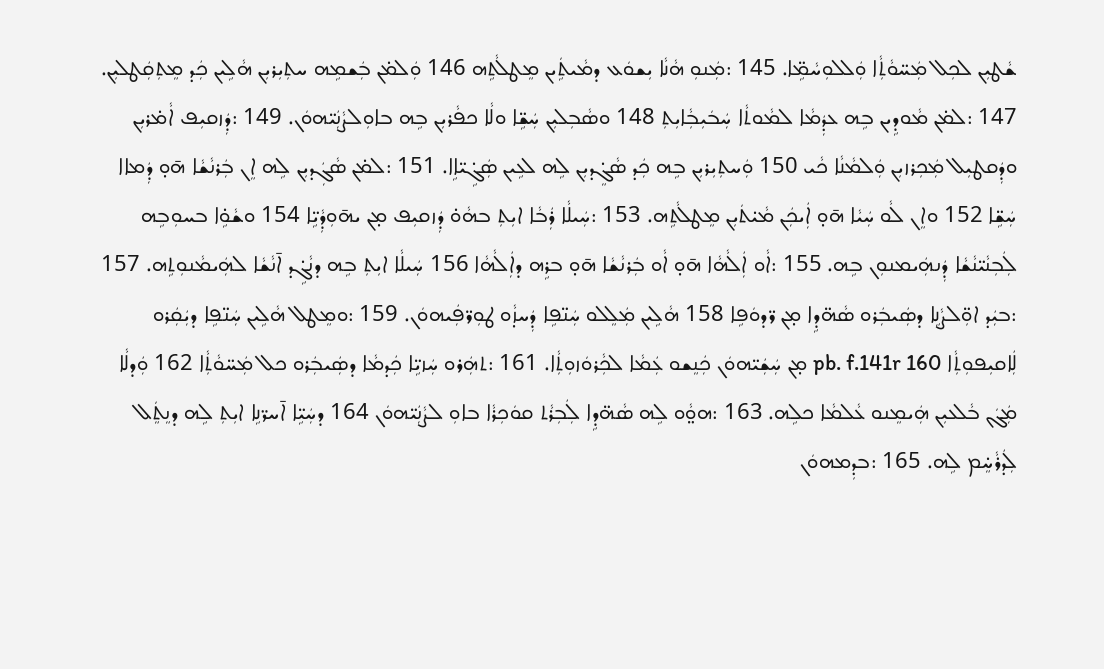ܫܵܛܝܼܢ ܠܟܼܠ ܡܲܚ̈ܘܵܬܼܵܐ ܘܲܠܠܘܼܚܵܡܹ̈ܐ. 145 :ܡܲܢܘܼ ܗܵܢܵܐ ܝܼܫܘܿܥ ܕܡܵܝܬܹܿܝܢ ܡܸܛܠܵܬܹܗ 146 ܘܲܠܡ̇ܢ ܒܲܫܡܹܗ ܚܬܼܝܼܪܝܼܢ ܗܵܠܹܝܢ ܟܲܕ ܡܸܬܼܩܲܛܠܝܼܢ. 147 :ܠܡ̇ܢ ܡܵܘܕܹܝܢ ܒܹܗ ܥܕܲܡܵܐ ܠܡܵܘܬܵܐ ܚܲܒܿܝܼܒܼܵܐܝܼܬܼ 148 ܘܣܵܒܼܠܝܼܢ ܚܲܫܹ̈ܐ ܘܠܵܐ ܟܦܵܪܝܼܢ ܒܹܗ ܒܐܘܼܠܨܵܢܲܝ̈ܗܘܿܢ. 149 :ܕܲܙܩܝܼܦ ܐܵܡ̇ܪܝܼܢ ܘܕܲܩܛܝܼܠ ܡܲܟܼܪܙܝܼܢ ܘܲܠܡܵܢܵܐ ܟܵܝ 150 ܘܲܚܬܼܝܼܪܝܼܢ ܒܹܗ ܟܲܕ ܣܵܓܸ̇ܕܝܼܢ ܠܹܗ ܠܥܹܝܢ ܣܲܓܹ̇ܝ̈ܐܹܐ. 151 :ܠܡ̇ܢ ܣܵܓܲܕܝܼܢ ܠܹܗ ܐܸܢ ܒܲܪܢܵܫܵܐ ܗ̄ܘ̣ ܕܲܡܐܐ ܚܲܫܹ̈ܐ 152 ܘܐܸܢ ܠܵܘ ܚܲܝܵܐ ܗ̄ܘ̣ ܐܲܝܟܲܢ ܡܵܝ̇ܬܿܝܼܢ ܡܸܛܠܵܬܹܗ. 153 :ܚܲܝܠܵܐ ܪܲܒܵܐ ܐܝܼܬܼ ܒܗܵܘ̇ ܕܲܙܩܝܼܦ ܡ̣ܢ ܝܗ̄ܘܼܕܼܵܝܹ̈ܐ 154 ܘܫܵܘܹ̇ܐ ܒܚܘܼܒܹܗ ܠܲܒܼܢܵܝ̈ܢܵܫܵܐ ܕܲܢܗܲܝܡܢܘܼܢ ܒܹܗ. 155 :ܐܵܘ ܐܲܠܵܗܵܐ ܗ̄ܘ̣ ܐܵܘ ܒܲܪܢܵܫܵܐ ܗ̄ܘ̣ ܒܪܹܗ ܕܐܲܠܵܗܵܐ 156 ܚܲܝܠܵܐ ܐܝܼܬܼ ܒܹܗ ܕܢܵܓܹ̇ܕ ܐ̄ܢܵܫܵܐ ܠܗܲܝܡܵܢܘܼܬܹܗ. 157 :ܒܝܲܕ ܐܘܼ̈ܠܨܵܢܹܐ ܕܣܲܝܒܲܪܘ ܣܵܗ̈ܕܹܐ ܡ̣ܢ ܪ̈ܕܘܿܦܹܐ 158 ܗܵܠܹܝܢ ܡܲܠܸܠܘ ܚܲܢ̈ܦܹܐ ܕܲܚܙ̣ܵܘ ܛܘܼܪ̈ܦܲܝܗܘܿܢ. 159 :ܘܡܸܛܠ ܗܵܠܹܝܢ ܚܲܢ̈ܦܹܐ ܕܝܲܩܲܪܘ ܠܲܐܩܝܼܦܘܼܬܼܵܐ pb. f.141r 160 ܡ̣ܢ ܚܲܫܲܝ̈ܗܘܿܢ ܟܲܢܸܫܘ ܥܲܡܵܐ ܠܟܼܵܪܘܿܙܘܼܬܼܵܐ. 161 :ܬܗܲܪܘ ܚܲܙܝܹ̈ܐ ܟܲܕܡܵܐ ܕܣܲܝܒܲܪܘ ܟܠ ܡܲܚ̈ܘܵܬܼܵܐ 162 ܘܲܕܠܵܐ ܡܲܓܿܢ ܒܵܠܥܝܼܢ ܗܲܝܡܸܢܘ ܥܵܠܡܵܐ ܟܠܹܗ. 163 :ܗܘ̤ܵܘ ܠܹܗ ܣܵܗ̈ܕܹܐ ܠܲܒܼܪܵܬ ܩܘܿܟܼܪܵܐ ܒܐܘܼ ܠܨܵܢܲܝ̈ܗܘܿܢ 164 ܕܚܲܝܹ̈ܐ ܐ̄ܚܪ̈ܢܹܐ ܐܝܼܬܼ ܠܹܗ ܕܢܸܬܸܿܠ ܠܲܕܪܵܚܸ̇ܡ ܠܹܗ. 165 :ܒܕܼܡܗܘܿܢ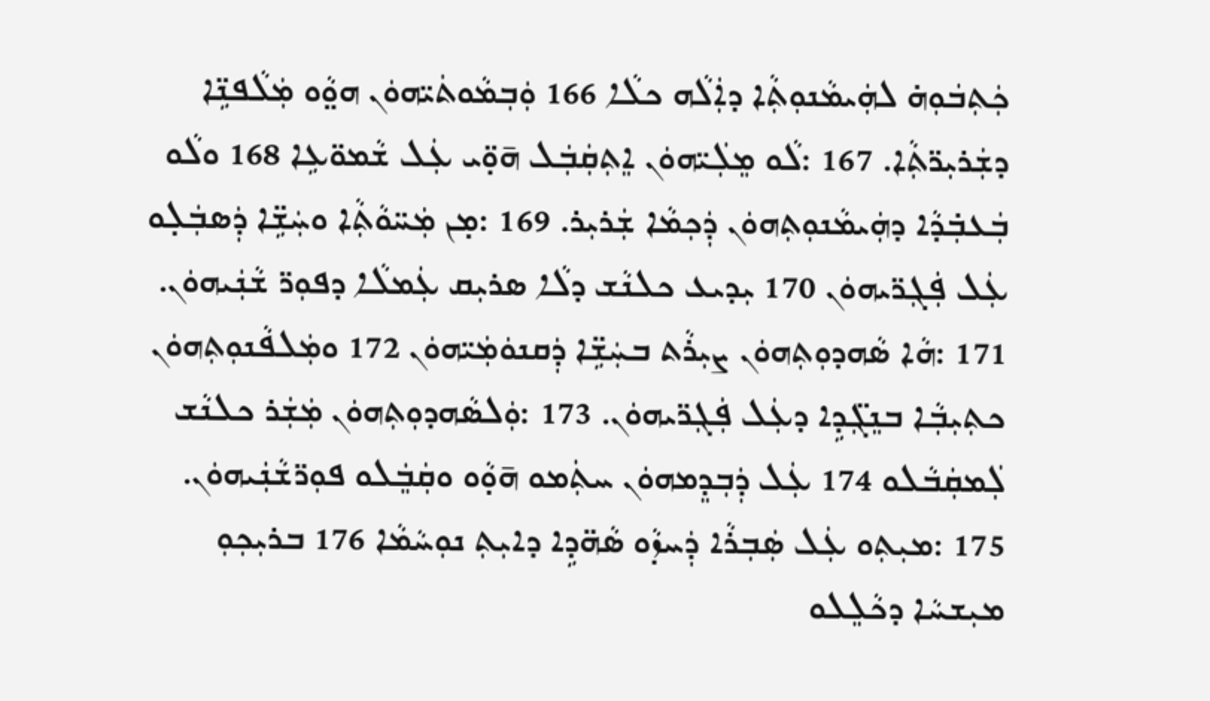ܟܲܬܼܒܿܘܼܗ̇ ܠܗܲܝܡܵܢܘܼܬܼܵܐ ܕܐܲܠܵܗ ܟܠܵܐ 166 ܘܲܒܼܡܵܘܬܿܝ̈ܗܘܿܢ ܗܘ̤ܵܘ ܡܲܠܵܦܢܹ̈ܐ ܕܫܲܪܝܼܪ̈ܬܼܵܐ. 167 :ܠܵܘ ܡܸܠܲܝ̈ܗܘܿܢ ܐܸܬܼܩܲܒܲܠ ܗ̄ܘ̣̈ܝ ܥܲܠ ܫܵܡܘ̈ܥܹܐ 168 ܘܠܵܘ ܒܲܥܒܼ̇ܕܵܐ ܕܗܲܝܡܵܢܘܼܬܼܗܘܿܢ ܕܲܟܼܡܵܐ ܫܲܪܝܼܪ. 169 :ܡ̣ܢ ܡܲܚ̈ܘܵܬܼܵܐ ܘܚܲܫܹ̈ܐ ܕܲܣܒܲܠ̣ܘ ܥܲܠ ܦܲܓܼܪ̈ܝܗܘܿܢ 170 ܝܼܕܝܥ ܟܠܢܵܫ ܕܠܵܐ ܣܪܝܼܩ ܥܲܡܠܵܐ ܕܦܘܼܪ̈ ܫܵܢܲܝܗܘܿܢ. 171 :ܗܵܐ ܣܵܗܕܘܼܬܼܗܘܿܢ ܨܝܼܪܵܬ ܒܚܲܫܹ̈ܐ ܕܲܩܢܘܿܡܲܝ̈ܗܘܿܢ 172 ܘܡܲܠܦܵܢܘܼܬܼܗܘܿܢ ܟܬܼܝܼܒܼܵܐ ܒܢܸܓܼ̈ܕܹܐ ܕܥܲܠ ܦܲܓܼܪ̈ܝܗܘܿܢ. 173 :ܘܲܠܣܵܗܕܘܼܬܼܗܘܿܢ ܡܲܫܲܪ ܟܠܢܵܫ ܠܲܡܩܲܒܵܠܘ 174 ܥܲܠ ܕܲܒܼܕܸܡܗܘܿܢ ܚܬܲܡܘ ܗ̄ܘ̣ܵܘ ܘܩܲܒܸܿܠܘ ܦܘܼܪ̈ܫܵܢܲܝܗܘܿܢ. 175 :ܡܝܼܬܼܘ ܥܲܠ ܣܲܒܼܪܵܐ ܕܲܚܙ̣ܵܘ ܣܵܗ̈ܕܹܐ ܕܐܝܼܬܼ ܢܘܼܚܵܡܵܐ 176 ܒܪܝܼܟܼܘܼ ܡܝܼܫܚܵܐ ܕܟܵܠܸܠܘ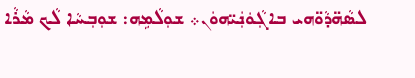ܠܣܵܗ̈ܕܵܘ̈ܗܝ ܒܐܓܼܵܘܿܢܲܝ̈ܗܘܿܢ܀ ܫܘܼܠܵܡܹܗ: ܫܘܼܒܼܚܵܐ ܠܵܟ ܡܵܪܵܐ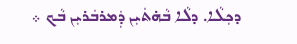ܕܟܼܠܵܐ. ܕܠܵܐ ܒܵܗ̇ܬܿܝܼܢ ܕܲܡܪܒܿܪܝܼܢ ܒܵܟ ܀